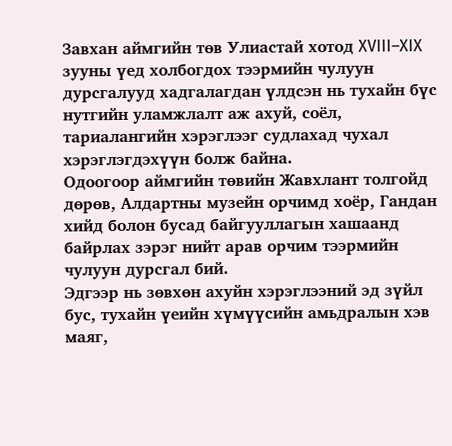Завхан аймгийн төв Улиастай хотод XVIII–XIX зууны үед холбогдох тээрмийн чулуун дурсгалууд хадгалагдан үлдсэн нь тухайн бүс нутгийн уламжлалт аж ахуй, соёл, тариалангийн хэрэглээг судлахад чухал хэрэглэгдэхүүн болж байна.
Одоогоор аймгийн төвийн Жавхлант толгойд дөрөв, Алдартны музейн орчимд хоёр, Гандан хийд болон бусад байгууллагын хашаанд байрлах зэрэг нийт арав орчим тээрмийн чулуун дурсгал бий.
Эдгээр нь зөвхөн ахуйн хэрэглээний эд зүйл бус, тухайн үеийн хүмүүсийн амьдралын хэв маяг,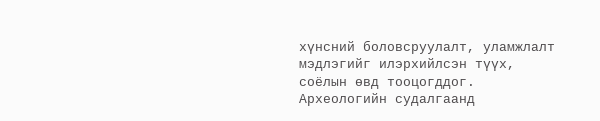хүнсний боловсруулалт, уламжлалт мэдлэгийг илэрхийлсэн түүх, соёлын өвд тооцогддог.
Археологийн судалгаанд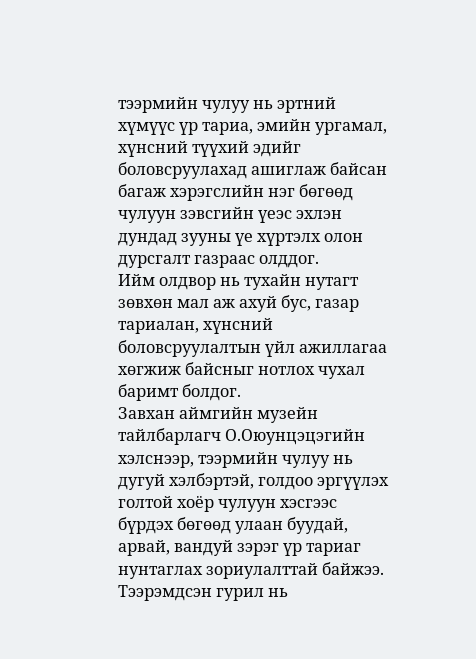тээрмийн чулуу нь эртний хүмүүс үр тариа, эмийн ургамал, хүнсний түүхий эдийг боловсруулахад ашиглаж байсан багаж хэрэгслийн нэг бөгөөд чулуун зэвсгийн үеэс эхлэн дундад зууны үе хүртэлх олон дурсгалт газраас олддог.
Ийм олдвор нь тухайн нутагт зөвхөн мал аж ахуй бус, газар тариалан, хүнсний боловсруулалтын үйл ажиллагаа хөгжиж байсныг нотлох чухал баримт болдог.
Завхан аймгийн музейн тайлбарлагч О.Оюунцэцэгийн хэлснээр, тээрмийн чулуу нь дугуй хэлбэртэй, голдоо эргүүлэх голтой хоёр чулуун хэсгээс бүрдэх бөгөөд улаан буудай, арвай, вандуй зэрэг үр тариаг нунтаглах зориулалттай байжээ.
Тээрэмдсэн гурил нь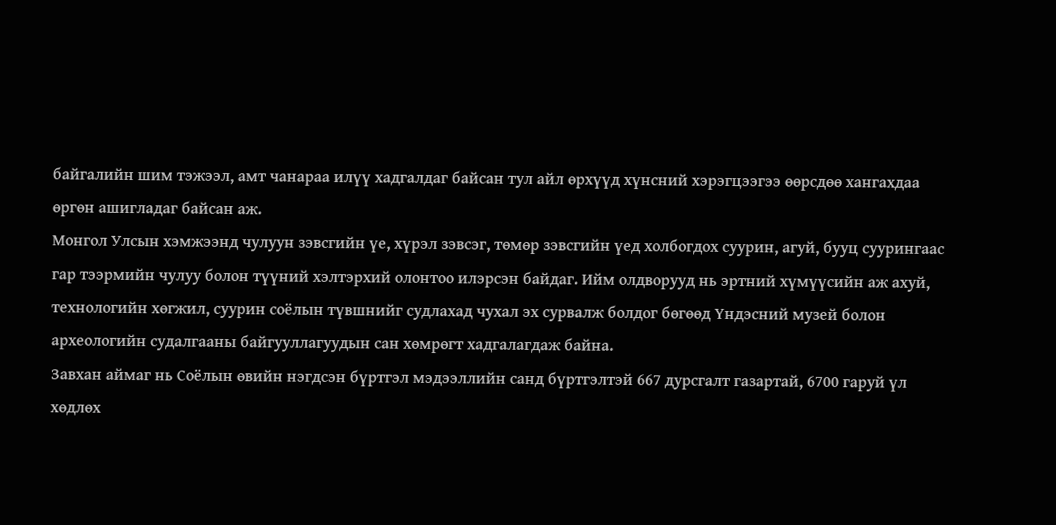байгалийн шим тэжээл, амт чанараа илүү хадгалдаг байсан тул айл өрхүүд хүнсний хэрэгцээгээ өөрсдөө хангахдаа өргөн ашигладаг байсан аж.
Монгол Улсын хэмжээнд чулуун зэвсгийн үе, хүрэл зэвсэг, төмөр зэвсгийн үед холбогдох суурин, агуй, бууц суурингаас гар тээрмийн чулуу болон түүний хэлтэрхий олонтоо илэрсэн байдаг. Ийм олдворууд нь эртний хүмүүсийн аж ахуй, технологийн хөгжил, суурин соёлын түвшнийг судлахад чухал эх сурвалж болдог бөгөөд Үндэсний музей болон археологийн судалгааны байгууллагуудын сан хөмрөгт хадгалагдаж байна.
Завхан аймаг нь Соёлын өвийн нэгдсэн бүртгэл мэдээллийн санд бүртгэлтэй 667 дурсгалт газартай, 6700 гаруй үл хөдлөх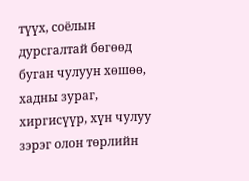түүх, соёлын дурсгалтай бөгөөд буган чулуун хөшөө, хадны зураг, хиргисүүр, хүн чулуу зэрэг олон төрлийн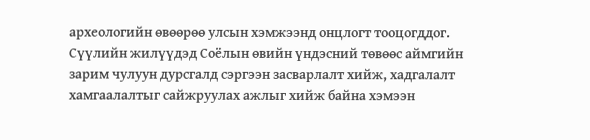археологийн өвөөрөө улсын хэмжээнд онцлогт тооцогддог.
Сүүлийн жилүүдэд Соёлын өвийн үндэсний төвөөс аймгийн зарим чулуун дурсгалд сэргээн засварлалт хийж, хадгалалт хамгаалалтыг сайжруулах ажлыг хийж байна хэмээн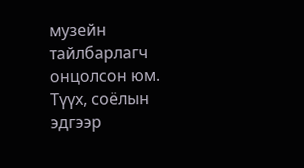музейн тайлбарлагч онцолсон юм.
Түүх, соёлын эдгээр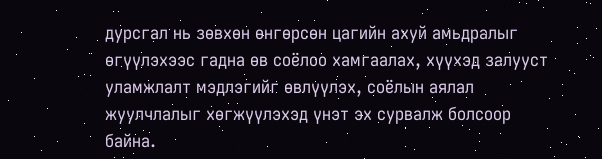дурсгал нь зөвхөн өнгөрсөн цагийн ахуй амьдралыг өгүүлэхээс гадна өв соёлоо хамгаалах, хүүхэд залууст уламжлалт мэдлэгийг өвлүүлэх, соёлын аялал жуулчлалыг хөгжүүлэхэд үнэт эх сурвалж болсоор байна.